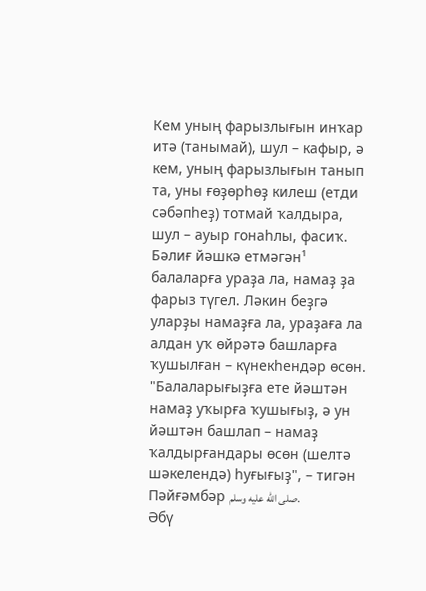Кем уның фарызлығын инҡар итә (танымай), шул – кафыр, ә кем, уның фарызлығын танып та, уны ғөҙөрһөҙ килеш (етди сәбәпһеҙ) тотмай ҡалдыра, шул – ауыр гонаһлы, фасиҡ.
Бәлиғ йәшкә етмәгән¹ балаларға ураҙа ла, намаҙ ҙа фарыз түгел. Ләкин беҙгә уларҙы намаҙға ла, ураҙаға ла алдан уҡ өйрәтә башларға ҡушылған – күнекһендәр өсөн.
"Балаларығыҙға ете йәштән намаҙ уҡырға ҡушығыҙ, ә ун йәштән башлап – намаҙ ҡалдырғандары өсөн (шелтә шәкелендә) һуғығыҙ", – тигән Пәйғәмбәр صلى الله عليه وسلم.
Әбү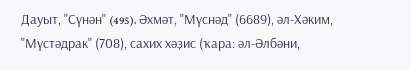Дауыт, "Сүнән" (495)، Әхмәт, "Мүснәд" (6689), әл-Хәким, "Мүстәдрак" (708), сахих хәҙис (ҡара: әл-Әлбәни,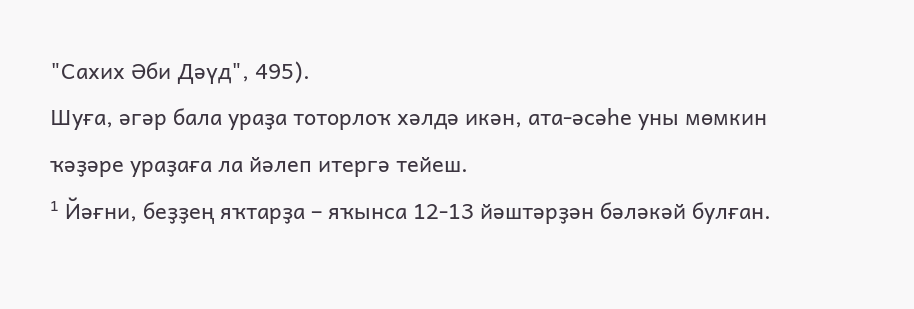"Сахих Әби Дәүд", 495).
Шуға, әгәр бала ураҙа тоторлоҡ хәлдә икән, ата-әсәһе уны мөмкин ҡәҙәре ураҙаға ла йәлеп итергә тейеш.
¹ Йәғни, беҙҙең яҡтарҙа – яҡынса 12-13 йәштәрҙән бәләкәй булған.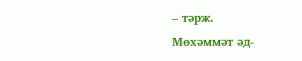– тәрж.
Мөхәммәт әд-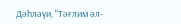Дәһләүи, "Тәғлим әл-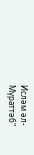Исләм әл-Мүраттәб"